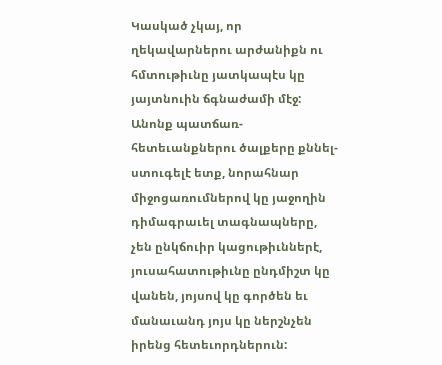Կասկած չկայ, որ ղեկավարներու արժանիքն ու հմտութիւնը յատկապէս կը յայտնուին ճգնաժամի մէջ: Անոնք պատճառ-հետեւանքներու ծալքերը քննել-ստուգելէ ետք, նորահնար միջոցառումներով կը յաջողին դիմագրաւել տագնապները, չեն ընկճուիր կացութիւններէ, յուսահատութիւնը ընդմիշտ կը վանեն, յոյսով կը գործեն եւ մանաւանդ յոյս կը ներշնչեն իրենց հետեւորդներուն: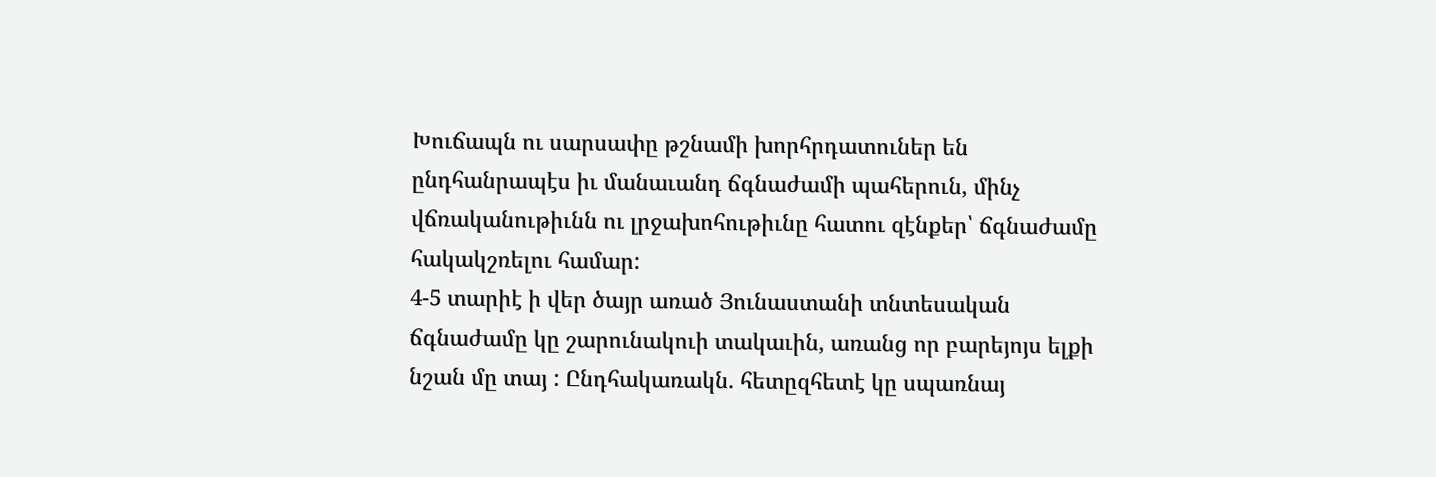Խուճապն ու սարսափը թշնամի խորհրդատուներ են ընդհանրապէս իւ մանաւանդ ճգնաժամի պահերուն, մինչ վճռականութիւնն ու լրջախոհութիւնը հատու զէնքեր՝ ճգնաժամը հակակշռելու համար:
4-5 տարիէ ի վեր ծայր առած Յունաստանի տնտեսական ճգնաժամը կը շարունակուի տակաւին, առանց որ բարեյոյս ելքի նշան մը տայ : Ընդհակառակն. հետըզհետէ կը սպառնայ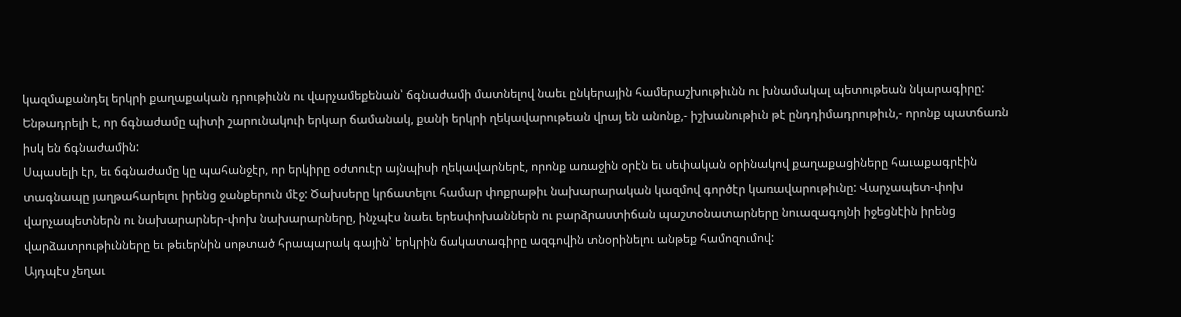կազմաքանդել երկրի քաղաքական դրութիւնն ու վարչամեքենան՝ ճգնաժամի մատնելով նաեւ ընկերային համերաշխութիւնն ու խնամակալ պետութեան նկարագիրը:
Ենթադրելի է, որ ճգնաժամը պիտի շարունակուի երկար ճամանակ, քանի երկրի ղեկավարութեան վրայ են անոնք,- իշխանութիւն թէ ընդդիմադրութիւն,- որոնք պատճառն իսկ են ճգնաժամին:
Սպասելի էր, եւ ճգնաժամը կը պահանջէր, որ երկիրը օժտուէր այնպիսի ղեկավարներէ, որոնք առաջին օրէն եւ սեփական օրինակով քաղաքացիները հաւաքագրէին տագնապը յաղթահարելու իրենց ջանքերուն մէջ: Ծախսերը կրճատելու համար փոքրաթիւ նախարարական կազմով գործէր կառավարութիւնը: Վարչապետ-փոխ վարչապետներն ու նախարարներ-փոխ նախարարները, ինչպէս նաեւ երեսփոխաններն ու բարձրաստիճան պաշտօնատարները նուազագոյնի իջեցնէին իրենց վարձատրութիւնները եւ թեւերնին սոթտած հրապարակ գային՝ երկրին ճակատագիրը ազգովին տնօրինելու անթեք համոզումով:
Այդպէս չեղաւ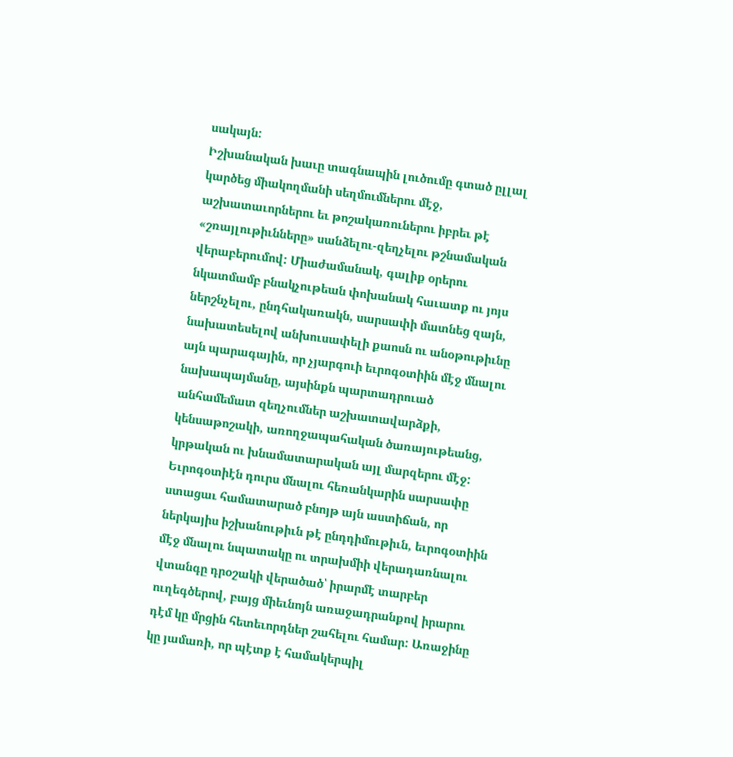սակայն:
Իշխանական խաւը տագնապին լուծումը գտած ըլլալ կարծեց միակողմանի սեղմումներու մէջ, աշխատաւորներու եւ թոշակառուներու իբրեւ թէ «շռայլութիւնները» սանձելու-զեղչելու թշնամական վերաբերումով: Միաժամանակ, գալիք օրերու նկատմամբ բնակչութեան փոխանակ հաւատք ու յոյս ներշնչելու, ընդհակառակն, սարսափի մատնեց զայն, նախատեսելով անխուսափելի քաոսն ու անօթութիւնը այն պարագային, որ չյարգուի եւրոգօտիին մէջ մնալու նախապայմանը, այսինքն պարտադրուած անհամեմատ զեղչումներ աշխատավարձքի, կենսաթոշակի, առողջապահական ծառայութեանց, կրթական ու խնամատարական այլ մարզերու մէջ:
Եւրոգօտիէն դուրս մնալու հեռանկարին սարսափը ստացաւ համատարած բնոյթ այն աստիճան, որ ներկայիս իշխանութիւն թէ ընդդիմութիւն, եւրոգօտիին մէջ մնալու նպատակը ու տրախմիի վերադառնալու վտանգը դրօշակի վերածած՝ իրարմէ տարբեր ուղեգծերով, բայց միեւնոյն առաջադրանքով իրարու դէմ կը մրցին հետեւորդներ շահելու համար: Առաջինը կը յամառի, որ պէտք է համակերպիլ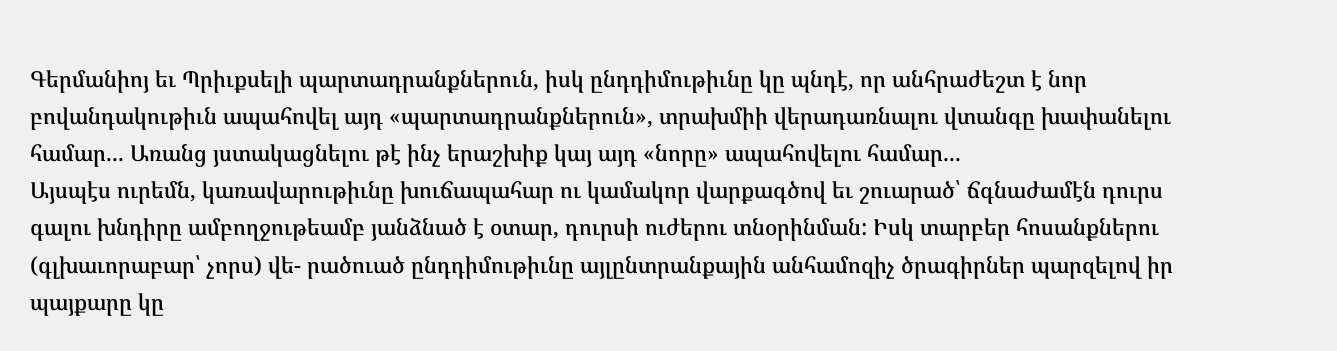Գերմանիոյ եւ Պրիւքսելի պարտադրանքներուն, իսկ ընդդիմութիւնը կը պնդէ, որ անհրաժեշտ է նոր բովանդակութիւն ապահովել այդ «պարտադրանքներուն», տրախմիի վերադառնալու վտանգը խափանելու համար... Առանց յստակացնելու թէ ինչ երաշխիք կայ այդ «նորը» ապահովելու համար...
Այսպէս ուրեմն, կառավարութիւնը խուճապահար ու կամակոր վարքագծով եւ շուարած՝ ճգնաժամէն դուրս գալու խնդիրը ամբողջութեամբ յանձնած է օտար, դուրսի ուժերու տնօրինման: Իսկ տարբեր հոսանքներու (գլխաւորաբար՝ չորս) վե- րածուած ընդդիմութիւնը այլընտրանքային անհամոզիչ ծրագիրներ պարզելով իր պայքարը կը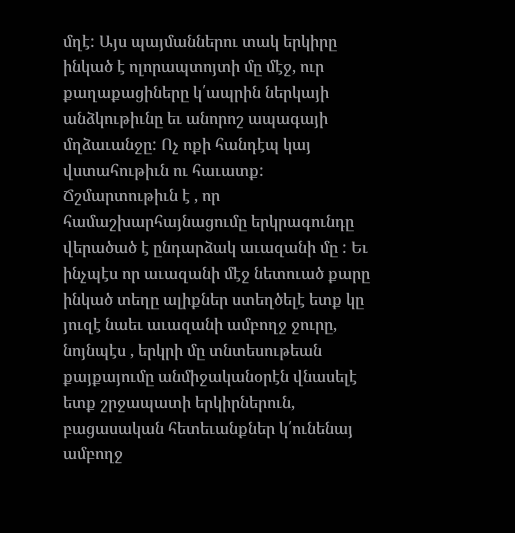մղէ: Այս պայմաններու տակ երկիրը ինկած է ոլորապտոյտի մը մէջ, ուր քաղաքացիները կ՛ապրին ներկայի անձկութիւնը եւ անորոշ ապագայի մղձաւանջը: Ոչ ոքի հանդէպ կայ վստահութիւն ու հաւատք:
Ճշմարտութիւն է , որ համաշխարհայնացումը երկրագունդը վերածած է ընդարձակ աւազանի մը : Եւ ինչպէս որ աւազանի մէջ նետուած քարը ինկած տեղը ալիքներ ստեղծելէ ետք կը յուզէ նաեւ աւազանի ամբողջ ջուրը, նոյնպէս , երկրի մը տնտեսութեան քայքայումը անմիջականօրէն վնասելէ ետք շրջապատի երկիրներուն, բացասական հետեւանքներ կ՛ունենայ ամբողջ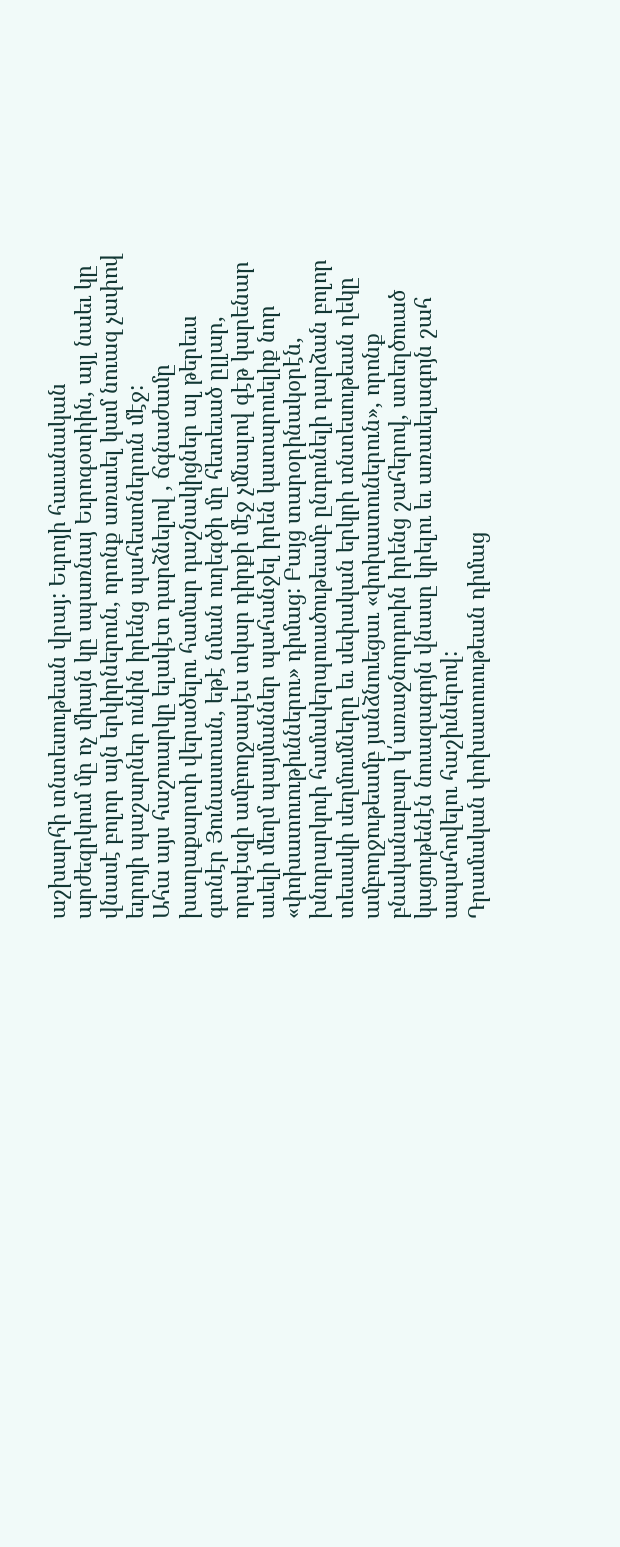աշխարհի տնտեսութեան վրայ: Եւրոյի հաւանական արժեզրկում մը ոչ միայն կը սպառնայ Եւրոգօտիին, այլ նաեւ կը վնասէ բոլոր այն երկիրներուն, որոնք առաւել կամ նուազ չափով եւրոյի պաշարներ ունին իրենց պահեստներուն մէջ:
Ահա այս հաշուարկը ելակէտ դարձնելով , ճգնաժամը խաղաքարտի վերածելու համար դաշնակիցներ ալ թերեւս գտնէր Յունաստան, եթէ նման ուղեգծի մը հետեւած ըլլար, որպէսզի ամբողջապէս տկար դիրքի մէջ չմնալով գէթ կարենար աւելի մեղմ պայմաններ պահանջել իրեն կատարուելիք նոր «փոխատուութիւններու» դիմաց: Բայց տարօրինակօրէն, խնդրարկուի համակերպուածութեամբ ընդունելի դարձան բոլոր տեսակի սեղմումները եւ սեփական երկրի տնտեսութեան ղեկը ամբողջութեամբ յանձնուեցաւ «փոխատուներուն», որոնք բնականաբար կ՛առաջնորդուին իրենց շահերով, ստեղծուած կացութենէն նուազագոյն վնասը կրելու եւ առաւելագոյն շահ ապահովելու հաշիւներով:
Դրամական փոխատուութեան դիմաց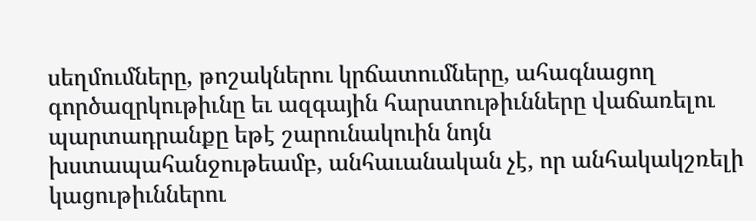սեղմումները, թոշակներու կրճատումները, ահագնացող գործազրկութիւնը եւ ազգային հարստութիւնները վաճառելու պարտադրանքը եթէ շարունակուին նոյն խստապահանջութեամբ, անհաւանական չէ, որ անհակակշռելի կացութիւններու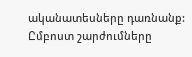ականատեսները դառնանք: Ըմբոստ շարժումները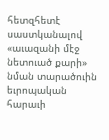հետզհետէ սաստկանալով «աւազանի մէջ նետուած քարի» նման տարածուին եւրոպական հարաւի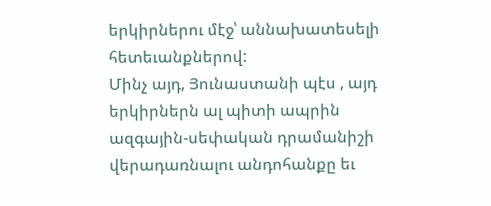երկիրներու մէջ՝ աննախատեսելի հետեւանքներով:
Մինչ այդ, Յունաստանի պէս , այդ երկիրներն ալ պիտի ապրին ազգային-սեփական դրամանիշի վերադառնալու անդոհանքը եւ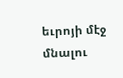եւրոյի մէջ մնալու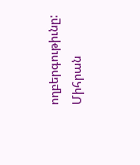ողբերգութիւնը:
Միհրան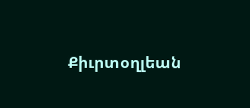Քիւրտօղլեան